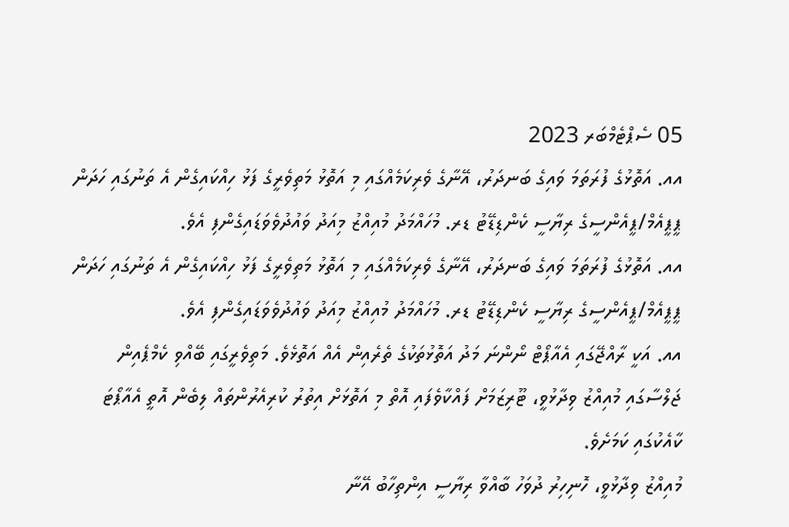05 ސެޕްޓެމްބަރ 2023
އއ. އަތޮޅުގެ ފުރަތަމަ ވައިގެ ބަނދަރު، އޭނާގެ ވެރިކަމެއްގައި މި އަތޮޅު މަތިވެރީގެ ފަޅު ހިއްކައިގެން އެ ތަނުގައި ހަދަން ޕީޕީއެމް/ޕީއެންސީގެ ރިޔާސީ ކެންޑިޑޭޓު ޑރ. މުހައްމަދު މުއިއްޒު މިއަދު ވައުދުވެވަޑައިގެންފި އެވެ.
އއ. އަތޮޅުގެ ފުރަތަމަ ވައިގެ ބަނދަރު، އޭނާގެ ވެރިކަމެއްގައި މި އަތޮޅު މަތިވެރީގެ ފަޅު ހިއްކައިގެން އެ ތަނުގައި ހަދަން ޕީޕީއެމް/ޕީއެންސީގެ ރިޔާސީ ކެންޑިޑޭޓު ޑރ. މުހައްމަދު މުއިއްޒު މިއަދު ވައުދުވެވަޑައިގެންފި އެވެ.
އއ. އަކީ ރާއްޖޭގައި އެއާޕޯޓް ނޯންނަ މަދު އަތޮޅުތަކުގެ ތެރެއިން އެއް އަތޮޅެވެ. މަތިވެރީގައި ބޭއްވި ކެމްޕެއިން ޖަލްސާގައި މުއިއްޒު ވިދާޅުވީ، ޓޫރިޒަމަށް ފައްކާވެފައި އޮތް މި އަތޮޅަށް އިތުރު ކުރިއެރުންތައް ލިބެން އޮތީ އެއާޕޯޓަ ކާއެކުގައި ކަމަށެވެ.
މުއިއްޒު ވިދާޅުވީ، ހޮނިހިރު ދުވަހު ބާއްވާ ރިޔާސީ އިންތިހާބު އޭނާ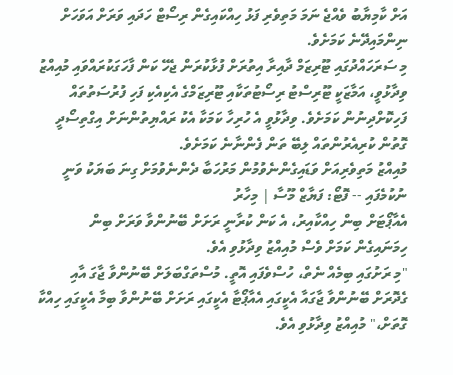އަށް ކާމިޔާބު ވެއްޖެ ނަމަ މަތިވެރި ފަޅު ހިއްކައިގެން ރިސޯޓް ހަދައި ވަރަށް އަވަހަށް ނިންމައިދޭނެ ކަމަށެވެ.
މި ސަރަހައްދުގައި ޓޫރިޒަމް ދާއިރާ އިތުރަށް ފުޅާކުރަން ޖެހޭ ކަން ފާހަގަކުރައްވައި މުއިއްޒު ވިދާޅުވީ، އަމާޒަކީ ޓޫރިސްޓު ރިސޯޓުތަކާއި ޓޫރިޒަމްގެ އެކިއެކި ފަހި ފުރުސަތުތައް ފަހިކޮށްދިނުން ކަމަށެވެ. ވިދާޅުވީ އެ ހުރިހާ ކަމަކާ އެކު ރައްޔިތުންނަށް އިގްތިސޯދީ ގޮތުން ކުރިއެރުންތައް ލިބޭ ތަން ފެންނާނެ ކަމަށެވެ.
މުއިއްޒު މަތިވެރިއަށް ވަޑައިގެންނެވުމުން މަރުހަބާ ދެންނެވުމަށް ގިނަ ބަޔަކު ވަނީ ނުކުމެފައި -- ފޮޓޯ: ފަޔާޒް މޫސާ | މިހާރު
އެއާޕޯޓަށް ބިން ހިއްކާއިރު، އެ ކަން ކުރާނީ ރަށަށް ބޭނުންވާ ވަރަށް ބިން ހިމަނައިގެން ކަމަށް ވެސް މުއިއްޒު ވިދާޅުވި އެވެ.
"މި ރަށުގައި ބިމެއް ނެތް، ހުސްވެފައި އޮތީ. މުސްތަގްބަލަށް ބޭނުންވާ ޖާގަ އާއި ގެދޮރަށް ބޭނުންވާ ޖާގައާ އެކީގައި އެއާޕޯޓާ އެކީގައި ރަށަށް ބޭނުންވާ ބިމާ އެކީގައި ހިއްކާ ގޮތަށް،" މުއިއްޒު ވިދާޅުވި އެވެ.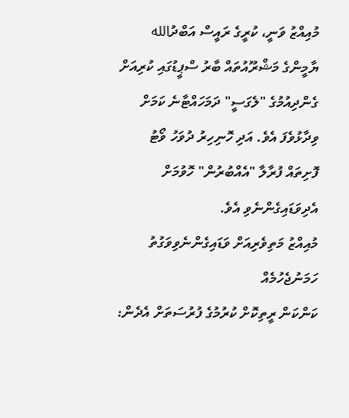މުއިއްޒު ވަނީ، ކުރީގެ ރައީސް އަބްދުالله ޔާމީންގެ މަޝްރޫއުތައް ބާރު ސްޕީޑުގައި ކުރިއަށް ގެންދިއުމުގެ "ލެގަސީ" ދަމަހައްޓާނެ ކަމަށް ވިދާޅުވެފަ އެވެ. އަދި ހޮނިހިރު ދުވަހު ވޯޓު ފޮށިތައް ފުރާލާ "އެއްބުރުން" ހޮވުމަށް އެދިވަޑައިގެންނެވި އެވެ.
މުއިއްޒު މަތިވެރިއަށް ވަޑައިގެންނެވިވަގުތު ހަމަނުޖެހުމެއް
ކަންކަން ރީތިކޮށް ކުރުމުގެ ފުރުސަތަށް އެދެން: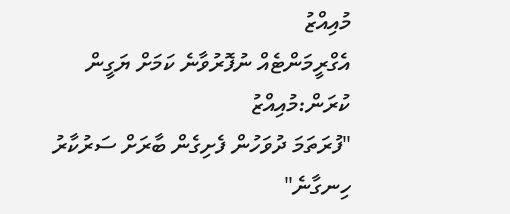މުއިއްޒު
އެގްރީމަންޓެއް ނުފޮރުވާނެ ކަމަށް ޔަގީން ކުރަން:މުއިއްޒު
"ފުރަތަމަ ދުވަހުން ފެށިގެން ބާރަށް ސަރުކާރު ހިނގާނެ"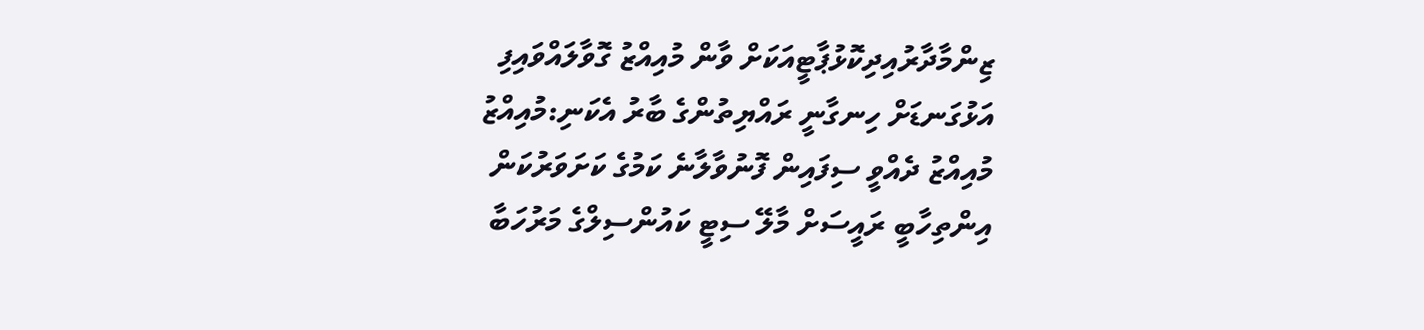ޒިންމާދާރުއިދިކޮޅުޕާޓީއަކަށް ވާން މުއިއްޒު ގޮވާލައްވައިފި
އަޅުގަނޑަށް ހިނގާނީ ރައްޔިތުންގެ ބާރު އެކަނި:މުއިއްޒު
މުއިއްޒު ދެއްވީ ސިފައިން ފޮނުވާލާނެ ކަމުގެ ކަށަވަރުކަން
އިންތިހާބީ ރައީސަށް މާލޭ ސިޓީ ކައުންސިލްގެ މަރުހަބާ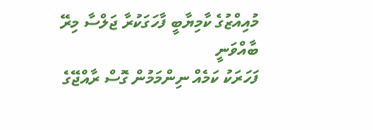މުއިއްޒުގެ ކާމިޔާބީ ފާހަގަކުރާ ޖަލްސާ މިރޭ ބާއްވަނީ
ފަހަރަކު ކަމެއް ނިންމަމުން ގޮސް ރާއްޖޭގެ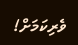ވެރިކަމަށް!